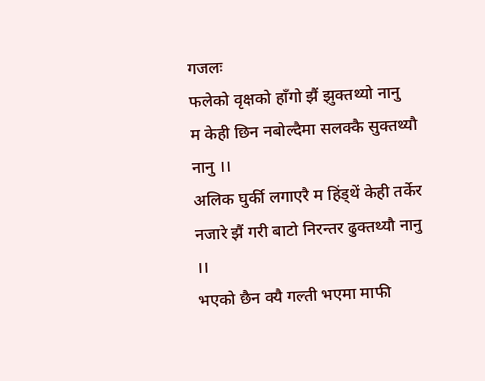गजलः
फलेको वृक्षको हाँगो झैं झुक्तथ्यो नानु
म केही छिन नबोल्दैमा सलक्कै सुक्तथ्यौ नानु ।।
अलिक घुर्की लगाएरै म हिंड्थें केही तर्केर
नजारे झैं गरी बाटो निरन्तर ढुक्तथ्यौ नानु ।।
भएको छैन क्यै गल्ती भएमा माफी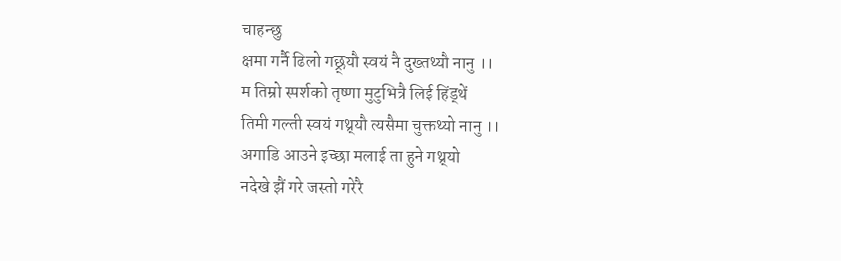चाहन्छु
क्षमा गर्नै ढिलो गछ्र्यौ स्वयं नै दुख्तथ्यौ नानु ।।
म तिम्रो स्पर्शको तृष्णा मुटुभित्रै लिई हिंड्थें
तिमी गल्ती स्वयं गथ्र्यौ त्यसैमा चुक्तथ्यो नानु ।।
अगाडि आउने इच्छा मलाई ता हुने गथ्र्यो
नदेखे झैं गरे जस्तो गरेरै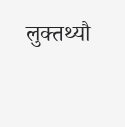लुक्तथ्यौ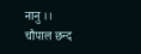नानु ।।
चौपाल छन्द